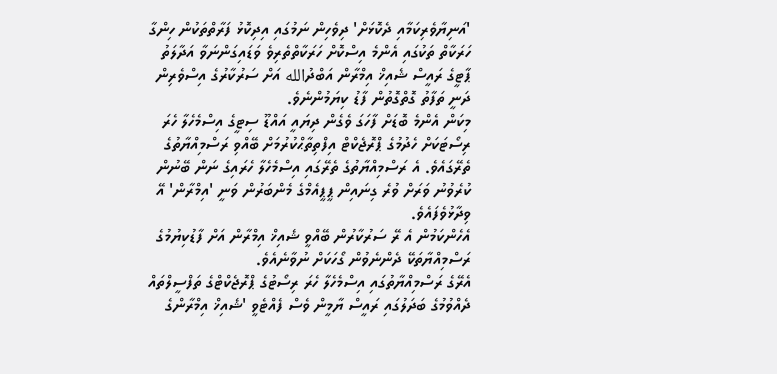'އަނިޔާވެރިކަމާއި ދެކޮޅަށް' ދިވެހިން ނަމުގައި އިދިކޮޅު ފަރާތްތަކުން ހިންގާ ހަރަކާތް ތަކުގައި އެންމެ އިސްކޮށް ހަރަކާތްތެރިވެ ވަޑައިގަންނަވާ އަދާލަތު ޕާޓީގެ ރައީސް ޝެއިޚް އިމްރާން އަބްދުالله އަށް ސަރުކާރުގެ އިސްވެރިން ދަނީ ތަފާތު ގޮތްގޮތުން ފާޑު ކިޔަމުންނެވެ.
މިކަން އެންމެ ބޮޑަށް ފާހަގަ ވެގެން ދިޔައީ އައްޑޫ ސިޓީގެ އިސްމެހެލާ ހެރަ ރިސޯޓަކަށް ހެދުމުގެ ޕްރޮޖެކްޓް އިފްތިތާޙްކުރުމަށް ބޭއްވި ރަސްމިއްޔާތުގެ ތެރޭގައެވެ. އެ ރަސްމިއްޔާތުގެ ތެރޭގައި އިސްމެހެލާ ހެރައިގެ ނަން ބޭނުން ކުރެވުނު ވަރަށް ވުރެ ގިނައިން ޕީޕީއެމްގެ މެންބަރުން ވަނީ 'އިމްރާން' އޭ ވިދާޅުވެފައެވެ.
އެހެންކަމުން އެ ރޭ ސަރުކާރުން ބޭއްވީ ޝެއިޚް އިމްރާން އަށް ފާޑުކިޔުމުގެ ރަސްމިއްޔާތަކޭ ދެންނެވުން ގޯހަކަށް ނުވާނެއެވެ.
އެރޭގެ ރަސްމިއްޔާތުގައި އިސްމެހެލާ ހެރަ ރިސޯޓުގެ ޕްރޮޖެކްޓްގެ ތަފްސީލްތައް ދެއްވުމުގެ ބަދަލުގައި ރައީސް ޔާމީން ވެސް ފެއްޓެވީ 'ޝެއިޚް އިމްރާންގެ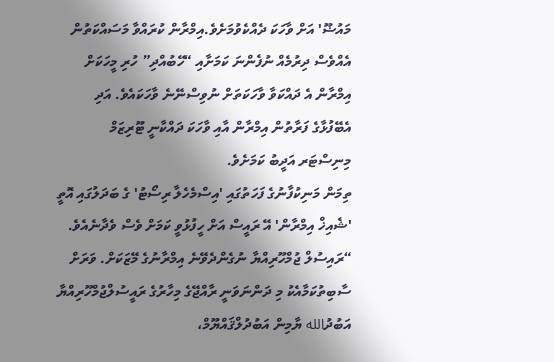މައުޟޫ' އަށް ވާހަކަ ދެއްކެވުމަށެވެ.އިމްރާން ކުރައްވާ މަސައްކަތުން އެއްވެސް ދިރުމެއް ނުފެންނަ ކަމަށާއި “ހޭބުއްދި” ހުރި މީހަކަށް އިމްރާން އެ ދައްކަވާ ވާހަކަތަށް ނުވިސްނޭނެ ވާހަކައެވެ. އަދި އެބޭފުޅާގެ ފަރާތުން އިމްރާން އާއި ވާހަކަ ދައްކާނީ ޓޫރިޒަމް މިނިސްޓަރ އަދީބު ކަމަށެވެ.
ތިމަން މަނިކުފާނުގެ ފަހަތުގައި 'އިސްމެހެލާ ރިސޯޓު' ގެ ބަދަލުގައި އޮތީ 'ޝެއިޚް އިމްރާން' އޭ ރައީސް އަށް ހީފުޅުވީ ކަމަށް ވެސް ވެދާނެއެވެ.
“ރައިސުލް ޖުމްހޫރިއްޔާ ނުގެންދެވޭނެ އިމްރާނުގެ މޭޒަކަށް. ވަރަށް ސާބިތުކަމާއެކު މި ދަންނަވަނީ ރާއްޖޭގެ މިހާރުގެ ރައީސުލްޖުމްހޫރިއްޔާ އަބުދުالله ޔާމިން އަބުދުލްޤައްޔޫމް،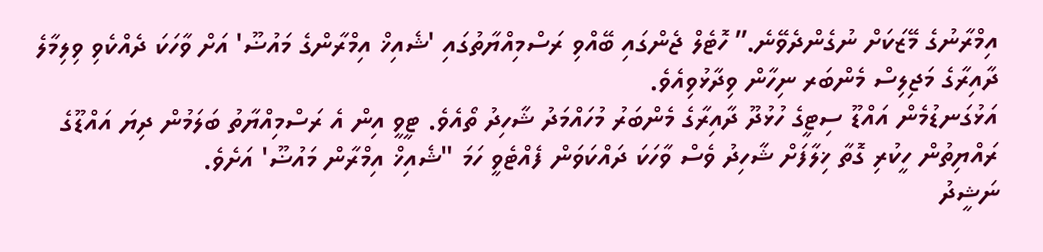އިމްރާނުގެ މޭޒަކަށް ނުގެންދެވޭނެ.” ހޮޓެލް ޖެންގައި ބޭއްވި ރަސްމިއްޔާތުގައި 'ޝެއިޚް އިމްރާންގެ މައުޟޫ' އަށް ވާހަކަ ދެއްކެވި ވިލިމާލެ ދާއިރާގެ މަޖިލިސް މެންބަރ ނިހާން ވިދާޅުވިއެވެ.
އަޅުގަނޑުމެން އައްޑޫ ސިޓީގެ ހުޅުދޫ ދާއިރާގެ މެންބަރު މުހައްމަދު ޝާހިދު ތޯއެވެ. ޓީވީ އިން އެ ރަސްމިއްޔާތު ބަލަމުން ދިޔަ އައްޑޫގެ ރައްޔިތުން ހީކުރި ގޮތާ ޚިލާފަށް ޝާހިދު ވެސް ވާހަކަ ދައްކަވަން ފެއްޓެވީ ހަމަ "ޝެއިޚް އިމްރާން މައުޟޫ' އަށެވެ.
ނަޝީދު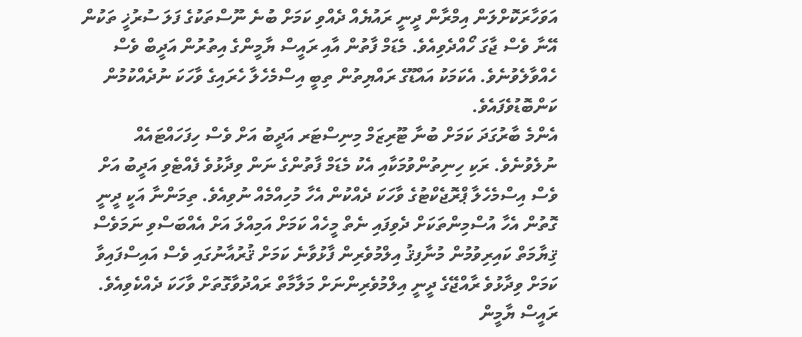އަވަހާރަކޮށްލަން އިމްރާން ދީނީ ރައުޔެއް ދެއްވި ކަމަށް ބުނެ ނޫސްތަކުގެ ފަލަ ސުރުޚީ ތަކުން އޭނާ ވެސް ޖާގަ ހޯއްދެވިއެވެ. މެޑަމް ފާތުން އާއި ރައީސް ޔާމީންގެ އިތުރުން އަދީބް ވެސް ހެއްވާލެވުނެވެ. އެކަމަކު އައްޑޫގެ ރައްޔިތުން ތިބީ އިސްމެހެލާ ހެރައިގެ ވާހަކަ ނުދެއްކުމުން ކަންބޮޑުވެފައެވެ.
އެންމެ ބާރުގަދަ ކަމަށް ބުނާ ޓޫރިޒަމް މިނިސްޓަރ އަދީބު އަށް ވެސް ހިފަހައްޓައެއް ނުލެވުނެވެ. ރަކި ހިނިތުންވުމަކާއި އެކު މެޑަމް ފާތުންގެ ނަން ވިދާޅުވެ ފެއްޓެވި އަދީބު އަށް ވެސް އިސްމެހެލާ ޕްރޮޖެކްޓުގެ ވާހަކަ ދެއްކުން އެހާ މުހިއްމެއް ނުވިއެވެ. ތިމަންނާ އަކީ ދީނީ ގޮތުން އެހާ އުސްމިންތަކަށް ދެވިފައި ނެތް މީހެއް ކަމަށް އަމިއްލަ އަށް އެއްބަސްވި ނަމަވެސް ޤިޔާމަތް ކައިރިވުމުން މުނާފިޤު އިލްމުވެރިން ފާޅުވާނެ ކަމަށް ޤުރުއާނުގައި ވެސް އައިސްފައިވާ ކަމަށް ވިދާޅުވެ ރާއްޖޭގެ ދީނީ އިލްމުވެރިންނަށް މަލާމާތް ރައްދުވާގޮތަށް ވާހަކަ ދެއްކެވިއެވެ.
ރައީސް ޔާމީން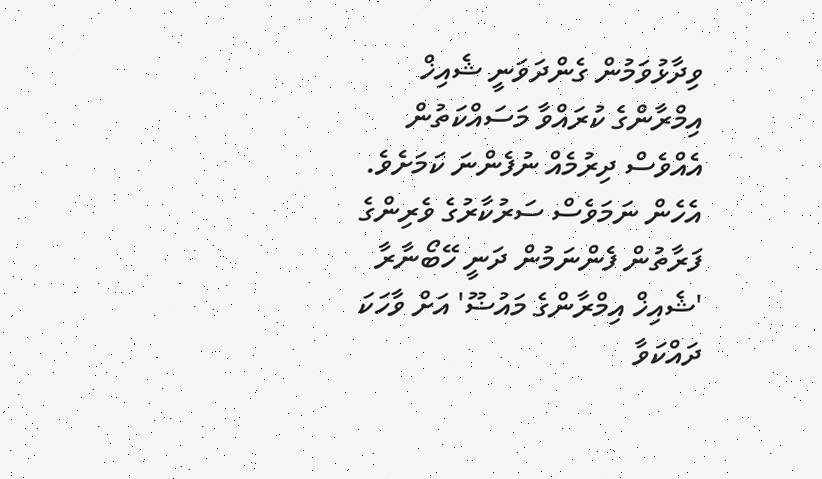ވިދާޅުވަމުން ގެންދަވަނީ ޝެއިޚް އިމްރާންގެ ކުރައްވާ މަސައްކަތުން އެއްވެސް ދިރުމެއް ނުފެންނަ ކަމަށެވެ. އެހެން ނަމަވެސް ސަރުކާރުގެ ވެރިންގެ ފަރާތުން ފެންނަމުން ދަނީ ހޭބޯނާރާ 'ޝެއިޚް އިމްރާންގެ މައުޟޫ' އަށް ވާހަކަ ދައްކަވާ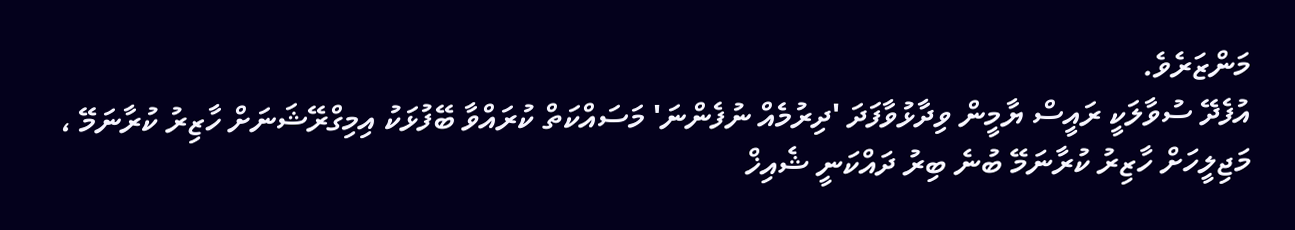މަންޒަރެވެ.
އުފެދޭ ސުވާލަކީ ރައީސް ޔާމީން ވިދާޅުވާފަދަ 'ދިރުމެއް ނުފެންނަ' މަސައްކަތް ކުރައްވާ ބޭފުޅަކު އިމިގްރޭޝަނަށް ހާޒިރު ކުރާނަމޭ ، މަޖިލީހަށް ހާޒިރު ކުރާނަމޭ ބުނެ ބިރު ދައްކަނީ ޝެއިޚް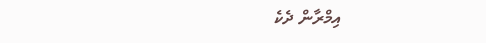އިމްރާން ދެކެ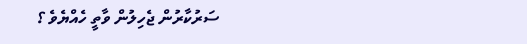ސަރުކާރުން ޖެހިލުން ވާތީ ހެއްޔެވެ ؟